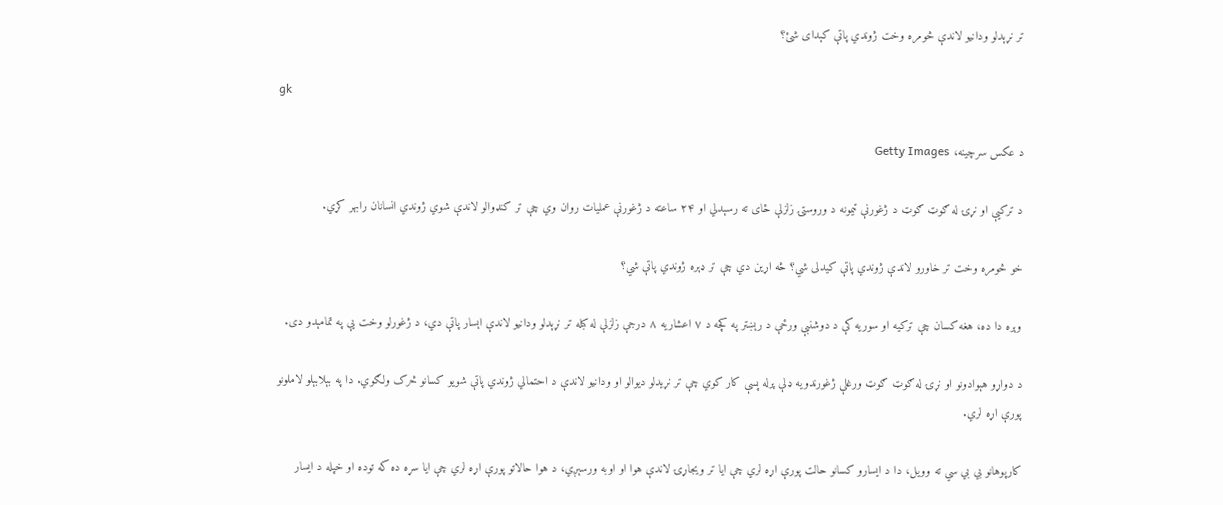تر نړېدلو ودانیو لاندې څومره وخت ژوندي پاتې کېدای شئ؟

gk

د عکس سرچینه، Getty Images

د ترکیې او نړۍ له ګوټ ګوټ د ژغورنې ټیمونه د وروستۍ زلزلې ځای ته رسېدلي او ۲۴ ساعته د ژغورنې عملیات روان وي چې تر کنډوالو لاندې شوي ژوندي انسانان رابهر کړي.

خو څومره وخت تر خاورو لاندې ژوندي پاتې کیدلی شي؟ څه اړین دي چې تر ډېره ژوندي پاتې شي؟

وېره دا ده، هغه کسان چې ترکیه او سوریه کې د دوشنبې ورځې د رېښتر په کچه د ۷ اعشاریه ۸ درجې زلزلې له کبله تر نړېدلو ودانیو لاندې اېسار پاتې دي، د ژغورلو وخت یې په تمامېدو دی.

د دواړو هېوادونو او نړۍ له ګوټ ګوټ ورغلې ژغورندویه ډلې پرله پسې کار کوي چې تر نړیدلو دیوالو او ودانیو لاندې د احتمالي ژوندي پاتې شویو کسانو څرک ولګوي. دا په بېلابېلو لاملونو پورې اړه لري.

کارپوهانو بي بي سي ته وویل، دا د ایسارو کسانو حالت پورې اړه لري چې ایا تر ویجاړۍ لاندې هوا او اوبه ورسېږي، د هوا حالاتو پورې اړه لري چې ایا سړه ده که توده او خپله د ایسار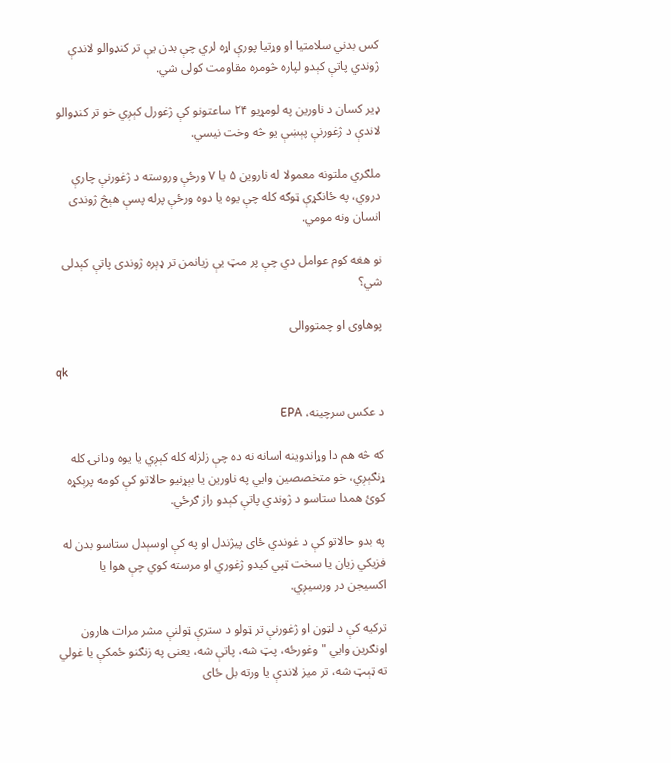کس بدني سلامتیا او وړتیا پورې اړه لري چې بدن یې تر کنډوالو لاندې ژوندي پاتې کېدو لپاره څومره مقاومت کولی شي.

ډیر کسان د ناورین په لومړیو ۲۴ ساعتونو کې ژغورل کېږي خو تر کنډوالو لاندې د ژغورنې پېښې یو څه وخت نیسي.

ملګري ملتونه معمولا له ناروین ۵ یا ۷ ورځې وروسته د ژغورنې چارې دروي، په ځانګړې ټوګه کله چې یوه یا دوه ورځې پرله پسې هېڅ ژوندی انسان ونه مومي.

نو هغه کوم عوامل دي چې پر مټ یې زیانمن تر ډېره ژوندی پاتې کېدلی شي؟

پوهاوی او چمتووالی

qk

د عکس سرچینه، EPA

که څه هم دا وړاندوینه اسانه نه ده چې زلزله کله کېږي یا یوه ودانۍ کله ړنګېږي، خو متخصصین وايي په ناورین یا بېړنیو حالاتو کې کومه پرېکړه کوئ همدا ستاسو د ژوندي پاتې کېدو راز ګرځي.

په بدو حالاتو کې د غوندي ځای پيژندل او په کې اوسېدل ستاسو بدن له فزیکي زیان یا سخت ټپي کیدو ژغوري او مرسته کوي چې هوا یا اکسیجن در ورسیږي.

ترکیه کې د لټون او ژغورنې تر ټولو د سترې ټولنې مشر مرات هارون اونګرین وايي "وغورځه، پټ شه، پاتې شه، یعنی په زنګنو ځمکې یا غولي ته ټېټ شه، تر میز لاندې یا ورته بل ځای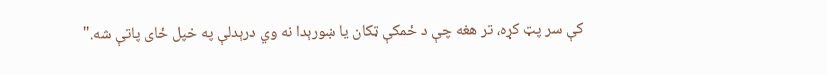کې سر پټ کړه، تر هغه چې د ځمکې ټکان یا ښورېدا نه وي درېدلې په خپل ځای پاتې شه."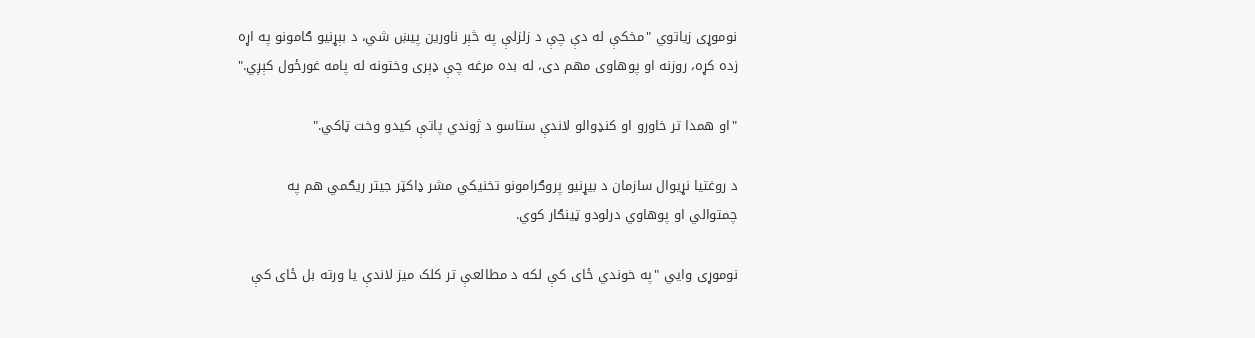نوموړی زیاتوي "مخکې له دې چې د زلزلې په څېر ناورین پیښ شي، د بېړنیو ګامونو په اړه زده کړه، روزنه او پوهاوی مهم دی، له بده مرغه چې ډېری وختونه له پامه غورځول کېږي."

"او همدا تر خاورو او کنډوالو لاندې ستاسو د ژوندي پاتې کیدو وخت ټاکي."

د روغتیا نړیوال سازمان د بیړنیو پروګرامونو تخنیکي مشر ډاکټر جیتر ریګمي هم په چمتوالي او پوهاوي درلودو ټینګار کوي.

نوموړی وايي "په خوندي ځای کې لکه د مطالعې تر کلک میز لاندې یا ورته بل ځای کې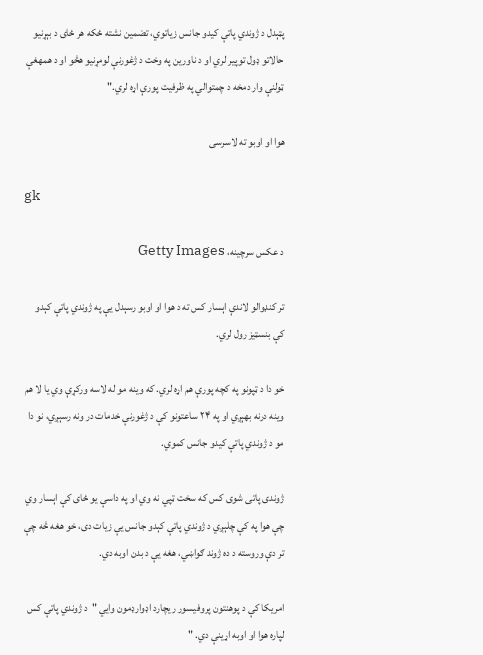پټېدل د ژوندي پاتې کیدو جانس زیاتوي، تضمین نشته ځکه هر ځای د بېړنیو حالاتو ډول توپیر لري او د ناورین په وخت د ژغورنې لومړنیو هڅو او د همهغې ټولنې وار دمخه د چمتوالي په ظرفیت پورې اړه لري."

هوا او اوبو ته لاسرسی

gk

د عکس سرچینه، Getty Images

تر کنډوالو لاندې اېسار کس ته د هوا او اوبو رسېدل یې په ژوندي پاتې کېدو کې بنسټیز رول لري.

خو دا د ټپونو په کچه پورې هم اړه لري. که وینه مو له لاسه ورکړې وي یا لا هم وینه درنه بهېږي او په ۲۴ ساعتونو کې د ژغورنې خدمات در ونه رسېږي، نو دا مو د ژوندي پاتې کیدو جانس کموي.

ژوندی پاتی شوی کس که سخت ټپي نه وي او په داسې یو ځای کې اېسار وي چې هوا په کې چلېږي د ژوندي پاتې کېدو جانس یې زیات دی، خو هغه څه چې تر دې وروسته د ده ژوند ګواښي، هغه یې د بدن اوبه دي.

امریکا کې د پوهنتون پروفیسور ریچارد اډوارډمون وايي "د ژوندي پاتې کس لپاره هوا او اوبه اړینې دي. "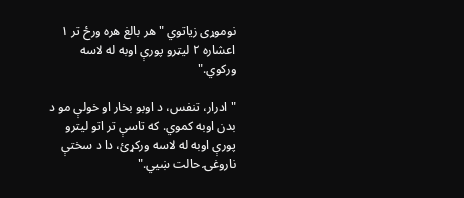نوموړی زیاتوي "هر بالغ هره ورځ تر ۱ اعشاره ۲ لیټرو پورې اوبه له لاسه ورکوي."

"ادرار، تنفس، د اوبو بخار او خولې مو د بدن اوبه کموي. که تاسې تر اتو لیترو پورې اوبه له لاسه ورکړئ، دا د سختې ناروغۍ حالت ښيي."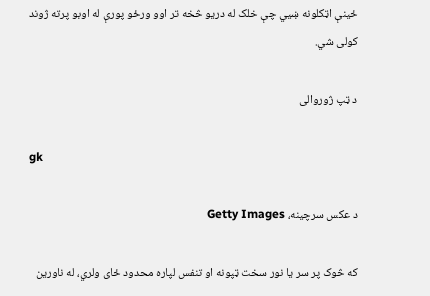ځینې اټکلونه ښیي چې خلک له دریو څخه تر اوو ورځو پورې له اوبو پرته ژوند کولی شي.

د ټپ ژوروالی

gk

د عکس سرچینه، Getty Images

که څوک پر سر یا نور سخت ټپونه او تنفس لپاره محدود ځای ولري، له ناورین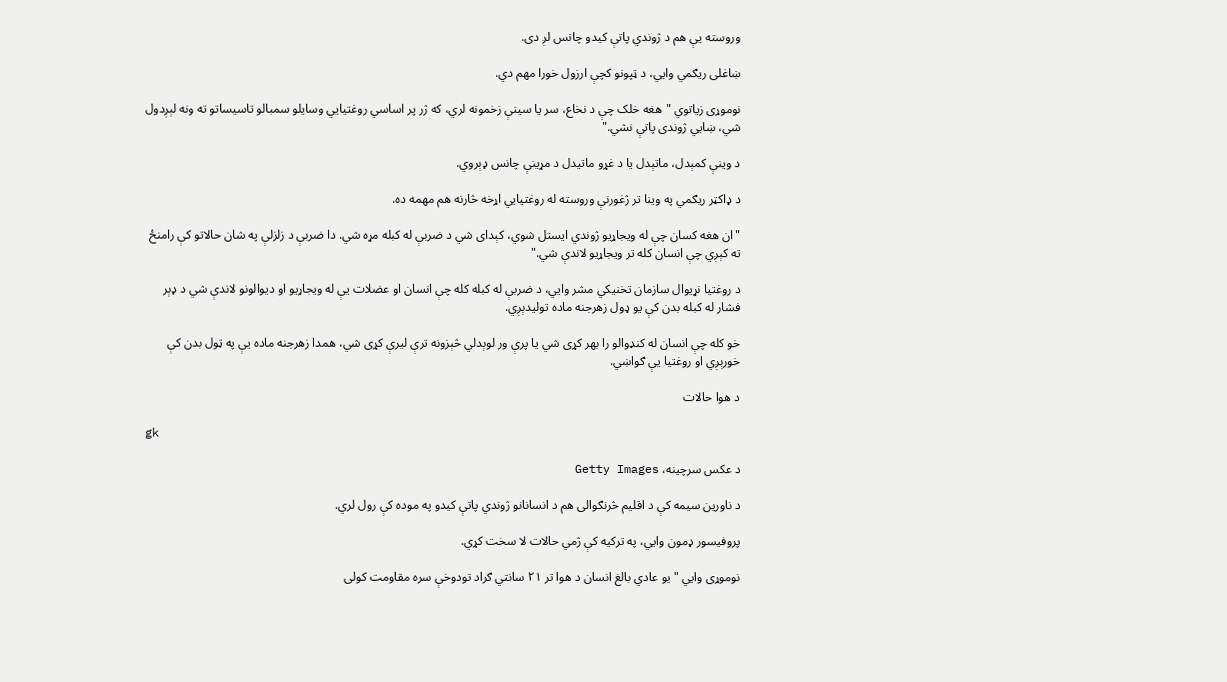وروسته یې هم د ژوندي پاتې کیدو چانس لږ دی.

ښاغلی ریګمي وايي، د ټپونو کچې ارزول خورا مهم دي.

نوموړی زیاتوي "هغه خلک چې د نخاع، سر یا سینې زخمونه لري، که ژر پر اساسي روغتیايي وسایلو سمبالو تاسیساتو ته ونه لېږدول شي، ښايي ژوندی پاتې نشي."

د وینې کمېدل، ماتېدل یا د غړو ماتیدل د مړینې چانس ډېروي.

د ډاکټر ریګمي په وینا تر ژغورنې وروسته له روغتیايي اړخه څارنه هم مهمه ده.

"ان هغه کسان چې له ویجاړیو ژوندي ایستل شوي، کېدای شي د ضربې له کبله مړه شي. دا ضربې د زلزلې په شان حالاتو کې رامنځ ته کېږي چې انسان کله تر ویجاړیو لاندې شي."

د روغتیا نړیوال سازمان تخنیکي مشر وايي، د ضربې له کبله کله چې انسان او عضلات یې له ویجاړیو او دیوالونو لاندې شي د ډېر فشار له کبله بدن کې یو ډول زهرجنه ماده تولیدېږي.

خو کله چې انسان له کنډوالو را بهر کړی شي یا پرې ور لوېدلي څېزونه ترې لیرې کړی شي، همدا زهرجنه ماده یې په ټول بدن کې خورېږي او روغتیا یې ګواښي.

د هوا حالات

gk

د عکس سرچینه، Getty Images

د ناورین سیمه کې د اقلیم څرنګوالی هم د انسانانو ژوندي پاتې کیدو په موده کې رول لري.

پروفیسور ډمون وايي، په ترکیه کې ژمي حالات لا سخت کړي.

نوموړی وايي "یو عادي بالغ انسان د هوا تر ۲۱ سانتي ګراد تودوخې سره مقاومت کولی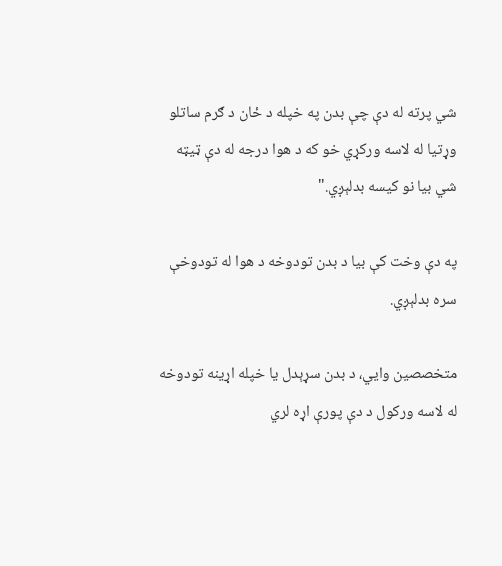شي پرته له دې چې بدن په خپله د ځان د ګرم ساتلو وړتیا له لاسه ورکړي خو که د هوا درجه له دې ټیټه شي بیا نو کیسه بدلېږي."

په دې وخت کې بیا د بدن تودوخه د هوا له تودوخې سره بدلېږي.

متخصصین وايي، د بدن سړېدل یا خپله اړینه تودوخه له لاسه ورکول د دې پورې اړه لري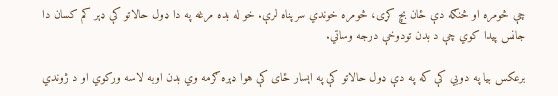چې څومره او څنګه دې ځان بچ کړی، څومره خوندي سرپناه لرې. خو له بده مرغه په دا ډول حالاتو کې ډېر کم کسان دا جانس پیدا کوي چې د بدن تودوخې درجه وساتي.

برعکس بیا په دوبي کې که په دې ډول حالاتو کې په اېسار ځای کې هوا ډېره ګرمه وي بدن اوبه لاسه ورکوي او د ژوندي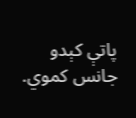پاتې کېدو جانس کموي.